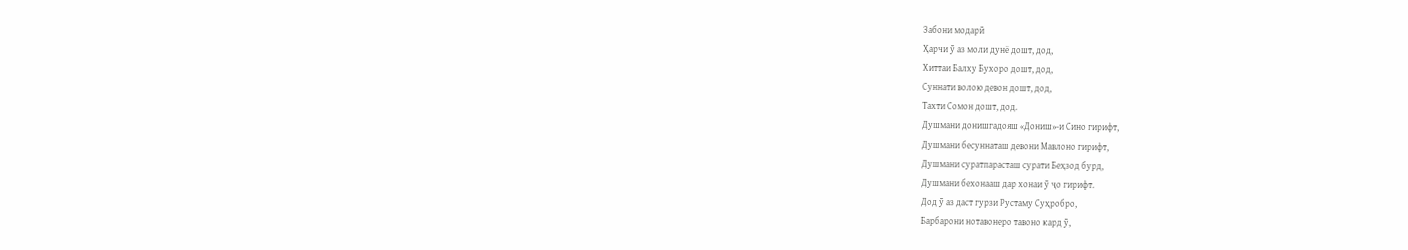Забони модарӣ
Ҳарчи ӯ аз моли дунё дошт, дод,
Хиттаи Балху Бухоро дошт, дод,
Суннати волою девон дошт, дод,
Тахти Сомон дошт, дод.
Душмани донишгадояш «Дониш»-и Сино гирифт,
Душмани бесуннаташ девони Мавлоно гирифт,
Душмани суратпарасташ сурати Беҳзод бурд,
Душмани бехонааш дар хонаи ӯ ҷо гирифт.
Дод ӯ аз даст гурзи Рустаму Суҳробро,
Барбарони нотавонеро тавоно кард ӯ,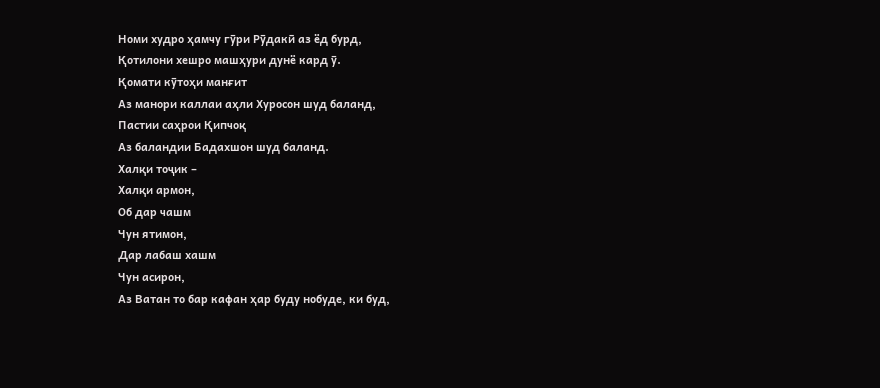Номи худро ҳамчу гӯри Рӯдакӣ аз ёд бурд,
Қотилони хешро машҳури дунё кард ӯ.
Қомати кӯтоҳи манғит
Аз манори каллаи аҳли Хуросон шуд баланд,
Пастии саҳрои Қипчоқ
Аз баландии Бадахшон шуд баланд.
Халқи тоҷик –
Халқи армон,
Об дар чашм
Чун ятимон,
Дар лабаш хашм
Чун асирон,
Аз Ватан то бар кафан ҳар буду нобуде, ки буд,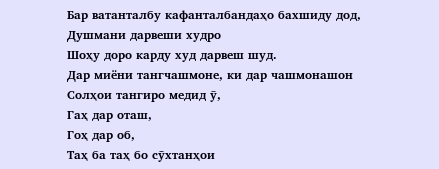Бар ватанталбу кафанталбандаҳо бахшиду дод,
Душмани дарвеши худро
Шоҳу доро карду худ дарвеш шуд.
Дар миёни тангчашмоне, ки дар чашмонашон
Солҳои тангиро медид ӯ,
Гаҳ дар оташ,
Гоҳ дар об,
Таҳ ба таҳ бо сӯхтанҳои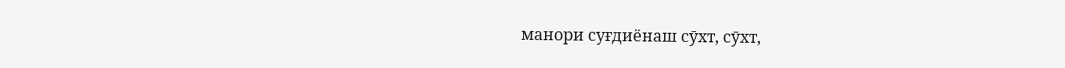манори суғдиёнаш сӯхт, сӯхт,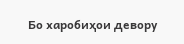Бо харобиҳои девору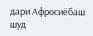дари Афросиёбаш шуд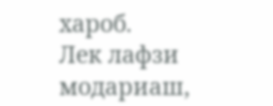хароб.
Лек лафзи модариаш,